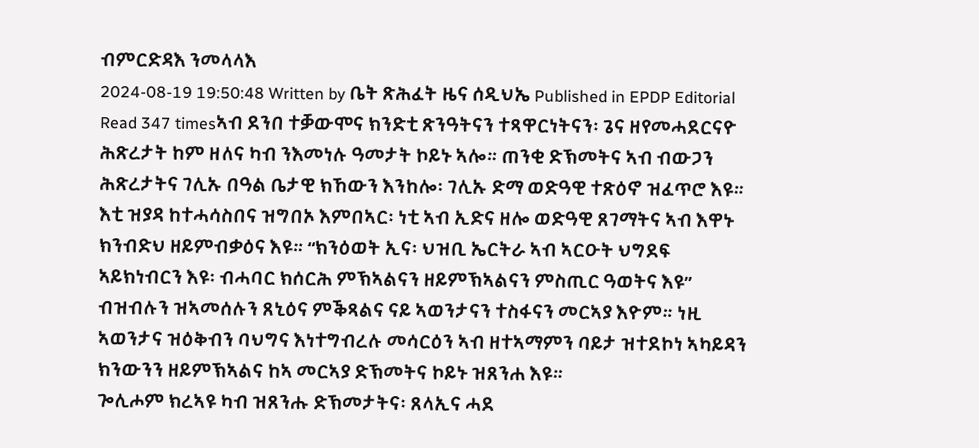ብምርድዳእ ንመላላእ
2024-08-19 19:50:48 Written by ቤት ጽሕፈት ዜና ሰዲህኤ Published in EPDP Editorial Read 347 timesኣብ ደንበ ተቓውሞና ክንድቲ ጽንዓትናን ተጻዋርነትናን፡ ጌና ዘየመሓደርናዮ ሕጽረታት ከም ዘለና ካብ ንእመነሉ ዓመታት ኮይኑ ኣሎ። ጠንቂ ድኽመትና ኣብ ብውጋን ሕጽረታትና ገሊኡ በዓል ቤታዊ ክኸውን እንከሎ፡ ገሊኡ ድማ ወድዓዊ ተጽዕኖ ዝፈጥሮ እዩ። እቲ ዝያዳ ከተሓሳስበና ዝግበኦ እምበኣር፡ ነቲ ኣብ ኢድና ዘሎ ወድዓዊ ጸገማትና ኣብ እዋኑ ክንብድህ ዘይምብቃዕና እዩ። “ክንዕወት ኢና፡ ህዝቢ ኤርትራ ኣብ ኣርዑት ህግደፍ ኣይክነብርን እዩ፡ ብሓባር ክሰርሕ ምኽኣልናን ዘይምኽኣልናን ምስጢር ዓወትና እዩ” ብዝብሉን ዝኣመሰሉን ጸኒዕና ምቕጻልና ናይ ኣወንታናን ተስፋናን መርኣያ እዮም። ነዚ ኣወንታና ዝዕቅብን ባህግና እነተግብረሉ መሳርዕን ኣብ ዘተኣማምን ባይታ ዝተደኮነ ኣካይዳን ክንውንን ዘይምኽኣልና ከኣ መርኣያ ድኽመትና ኮይኑ ዝጸንሐ እዩ።
ጐሊሖም ክረኣዩ ካብ ዝጸንሑ ድኽመታትና፡ ጸላኢና ሓደ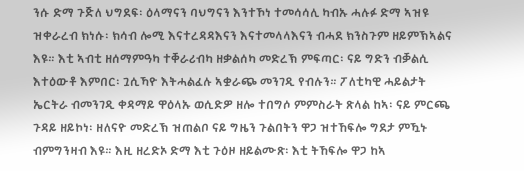ንሱ ድማ ጉጅለ ህግደፍ፡ ዕላማናን ባህግናን እንተኾነ ተመሳሳሊ ካብኡ ሓሉፉ ድማ ኣዝዩ ዝቀራረብ ክነሱ፡ ክሳብ ሎሚ እናተረዳዳእናን እናተመላላእናን ብሓደ ክንስጉም ዘይምኽኣልና እዩ። እቲ ኣብቲ ዘሰማምዓካ ተቐራሪብካ ዘቃልሰካ መድረኽ ምፍጣር፡ ናይ ግድን ብቓልሲ እተዕውቶ እምበር፡ ጓሲኻዮ እትሓልፈሉ ኣቋራጭ መንገዲ የብሉን። ፖለቲካዊ ሓይልታት ኤርትራ ብመንገዲ ቀዳማይ ዋዕላኡ ወሲድዎ ዘሎ ተበግሶ ምምስራት ጽላል ከኣ፡ ናይ ምርጫ ጉዳይ ዘይኮነ፡ ዘለናዮ መድረኽ ዝጠልቦ ናይ ግዜን ጉልበትን ዋጋ ዝተኸፍሎ ግደታ ምዃኑ ብምግንዛብ እዩ። እዚ ዘረድኦ ድማ እቲ ጉዕዞ ዘይልሙጽ፡ እቲ ትኸፍሎ ዋጋ ከኣ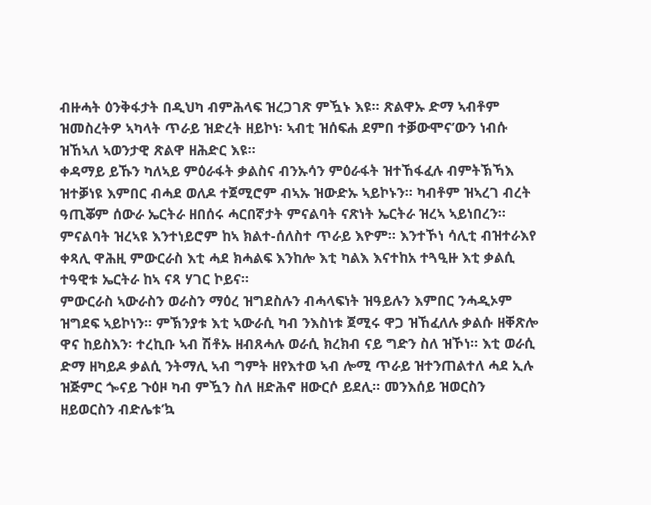ብዙሓት ዕንቅፋታት በዲህካ ብምሕላፍ ዝረጋገጽ ምዃኑ እዩ። ጽልዋኡ ድማ ኣብቶም ዝመስረትዎ ኣካላት ጥራይ ዝድረት ዘይኮነ፡ ኣብቲ ዝሰፍሐ ደምበ ተቓውሞና’ውን ነብሱ ዝኸኣለ ኣወንታዊ ጽልዋ ዘሕድር እዩ።
ቀዳማይ ይኹን ካለኣይ ምዕራፋት ቃልስና ብንኡሳን ምዕራፋት ዝተኸፋፈሉ ብምትኽኻእ ዝተቓነዩ እምበር ብሓደ ወለዶ ተጀሚሮም ብኣኡ ዝውድኡ ኣይኮኑን። ካብቶም ዝኣረገ ብረት ዓጢቖም ሰውራ ኤርትራ ዘበሰሩ ሓርበኛታት ምናልባት ናጽነት ኤርትራ ዝረኣ ኣይነበረን። ምናልባት ዝረኣዩ እንተነይሮም ከኣ ክልተ-ሰለስተ ጥራይ እዮም። እንተኾነ ሳሊቲ ብዝተራእየ ቀጻሊ ዋሕዚ ምውርራስ እቲ ሓደ ክሓልፍ እንከሎ እቲ ካልእ እናተከአ ተጓዒዙ እቲ ቃልሲ ተዓዊቱ ኤርትራ ከኣ ናጻ ሃገር ኮይና።
ምውርራስ ኣውራስን ወራስን ማዕረ ዝግደስሉን ብሓላፍነት ዝዓይሉን እምበር ንሓዲኦም ዝግደፍ ኣይኮነን። ምኽንያቱ እቲ ኣውራሲ ካብ ንእስነቱ ጀሚሩ ዋጋ ዝኸፈለሉ ቃልሱ ዘቐጽሎ ዋና ከይስእን፡ ተረኪቡ ኣብ ሽቶኡ ዘብጸሓሉ ወራሲ ክረክብ ናይ ግድን ስለ ዝኾነ። እቲ ወራሲ ድማ ዘካይዶ ቃልሲ ንትማሊ ኣብ ግምት ዘየእተወ ኣብ ሎሚ ጥራይ ዝተንጠልተለ ሓደ ኢሉ ዝጅምር ጐናይ ጉዕዞ ካብ ምዃን ስለ ዘድሕኖ ዘውርሶ ይደሊ። መንእሰይ ዝወርስን ዘይወርስን ብድሌቱ’ኳ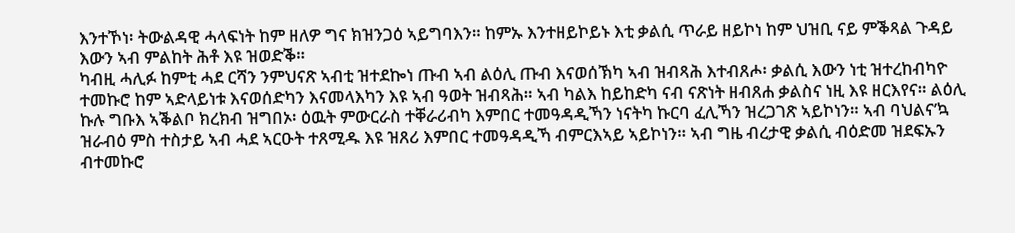እንተኾነ፡ ትውልዳዊ ሓላፍነት ከም ዘለዎ ግና ክዝንጋዕ ኣይግባእን። ከምኡ እንተዘይኮይኑ እቲ ቃልሲ ጥራይ ዘይኮነ ከም ህዝቢ ናይ ምቕጻል ጉዳይ እውን ኣብ ምልከት ሕቶ እዩ ዝወድቕ።
ካብዚ ሓሊፉ ከምቲ ሓደ ርሻን ንምህናጽ ኣብቲ ዝተደኰነ ጡብ ኣብ ልዕሊ ጡብ እናወሰኽካ ኣብ ዝብጻሕ እተብጸሖ፡ ቃልሲ እውን ነቲ ዝተረከብካዮ ተመኩሮ ከም ኣድላይነቱ እናወሰድካን እናመላእካን እዩ ኣብ ዓወት ዝብጻሕ። ኣብ ካልእ ከይከድካ ናብ ናጽነት ዘብጸሐ ቃልስና ነዚ እዩ ዘርእየና። ልዕሊ ኩሉ ግቡእ ኣቕልቦ ክረክብ ዝግበኦ፡ ዕዉት ምውርራስ ተቐራሪብካ እምበር ተመዓዳዲኻን ነናትካ ኩርባ ፈሊኻን ዝረጋገጽ ኣይኮነን። ኣብ ባህልና’ኳ ዝራብዕ ምስ ተስታይ ኣብ ሓደ ኣርዑት ተጸሚዱ እዩ ዝጸሪ እምበር ተመዓዳዲኻ ብምርእኣይ ኣይኮነን። ኣብ ግዜ ብረታዊ ቃልሲ ብዕድመ ዝደፍኡን ብተመኩሮ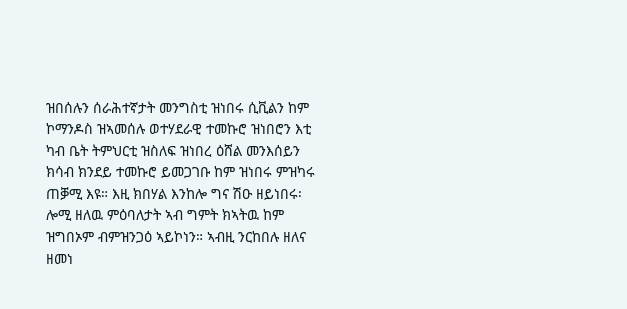ዝበሰሉን ሰራሕተኛታት መንግስቲ ዝነበሩ ሲቪልን ከም ኮማንዶስ ዝኣመሰሉ ወተሃደራዊ ተመኩሮ ዝነበሮን እቲ ካብ ቤት ትምህርቲ ዝስለፍ ዝነበረ ዕሸል መንእሰይን ክሳብ ክንደይ ተመኩሮ ይመጋገቡ ከም ዝነበሩ ምዝካሩ ጠቓሚ እዩ። እዚ ክበሃል እንከሎ ግና ሽዑ ዘይነበሩ፡ ሎሚ ዘለዉ ምዕባለታት ኣብ ግምት ክኣትዉ ከም ዝግበኦም ብምዝንጋዕ ኣይኮነን። ኣብዚ ንርከበሉ ዘለና ዘመነ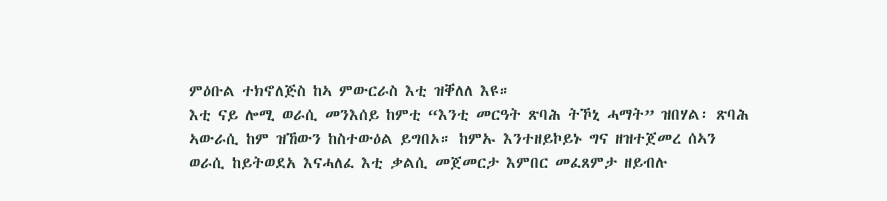ምዕቡል ተክኖለጅስ ከኣ ምውርራስ እቲ ዝቐለለ እዩ።
እቲ ናይ ሎሚ ወራሲ መንእሰይ ከምቲ “እንቲ መርዓት ጽባሕ ትኾኒ ሓማት” ዝበሃል፡ ጽባሕ ኣውራሲ ከም ዝኸውን ከስተውዕል ይግበኦ። ከምኡ እንተዘይኮይኑ ግና ዘዝተጀመረ ሰኣን ወራሲ ከይትወደአ እናሓለፈ እቲ ቃልሲ መጀመርታ እምበር መፈጸምታ ዘይብሉ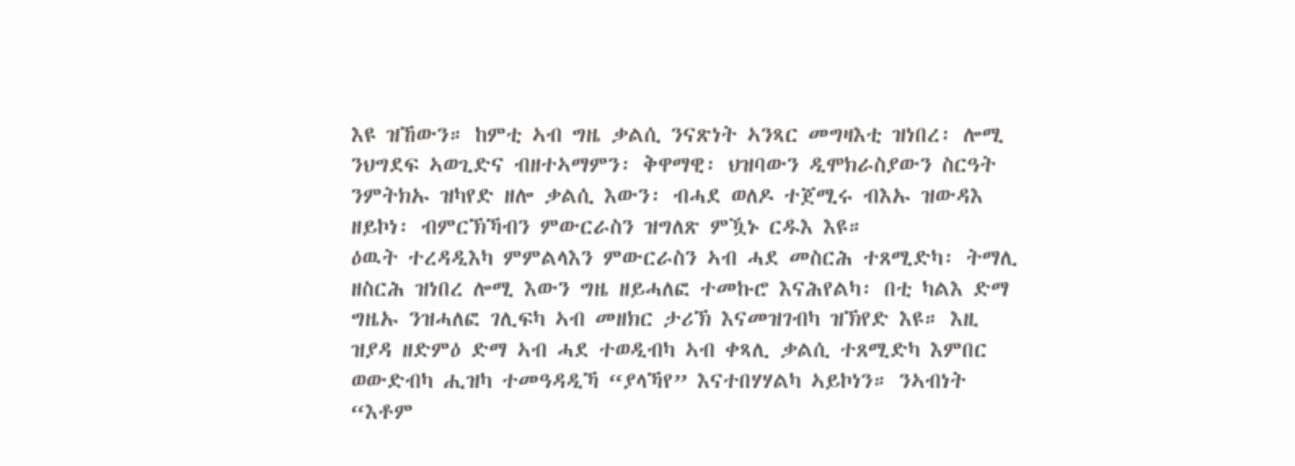እዩ ዝኸውን። ከምቲ ኣብ ግዜ ቃልሲ ንናጽነት ኣንጻር መግዛእቲ ዝነበረ፡ ሎሚ ንህግደፍ ኣወጊድና ብዘተኣማምን፡ ቅዋማዊ፡ ህዝባውን ዲሞክራስያውን ስርዓት ንምትክኡ ዝካየድ ዘሎ ቃልሲ እውን፡ ብሓደ ወለዶ ተጀሚሩ ብእኡ ዝውዳእ ዘይኮነ፡ ብምርኽኻብን ምውርራስን ዝግለጽ ምዃኑ ርዱእ እዩ።
ዕዉት ተረዳዲእካ ምምልላእን ምውርራስን ኣብ ሓደ መስርሕ ተጸሚድካ፡ ትማሊ ዘስርሕ ዝነበረ ሎሚ እውን ግዜ ዘይሓለፎ ተመኩሮ እናሕየልካ፡ በቲ ካልእ ድማ ግዜኡ ንዝሓለፎ ገሊፍካ ኣብ መዘክር ታሪኽ እናመዝገብካ ዝኽየድ እዩ። እዚ ዝያዳ ዘድምዕ ድማ ኣብ ሓደ ተወዲብካ ኣብ ቀጻሊ ቃልሲ ተጸሚድካ እምበር ወውድብካ ሒዝካ ተመዓዳዲኻ “ያላኻየ” እናተበሃሃልካ ኣይኮነን። ንኣብነት “እቶም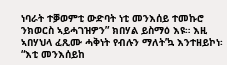ነባራት ተቓወምቲ ውድባት ነቲ መንእሰይ ተመኩሮ ንክወርስ ኣይሓገዝዎን” ክበሃል ይስማዕ እዩ። እዚ ኣበሃህላ ፈጺሙ ሓቅነት የብሉን ማለት’ኳ እንተዘይኮነ፡ “እቲ መንእሰይከ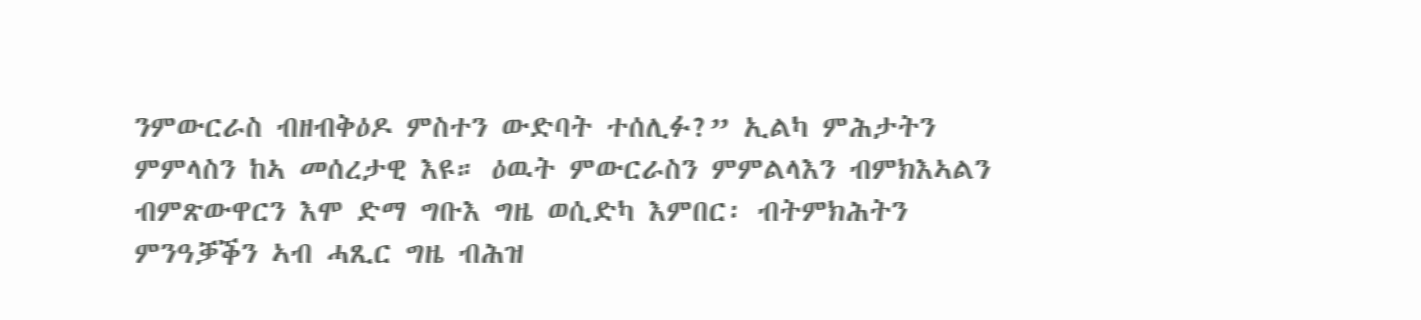ንምውርራስ ብዘብቅዕዶ ምስተን ውድባት ተሰሊፉ?” ኢልካ ምሕታትን ምምላስን ከኣ መሰረታዊ እዩ። ዕዉት ምውርራስን ምምልላእን ብምክእኣልን ብምጽውዋርን እሞ ድማ ግቡእ ግዜ ወሲድካ እምበር፡ ብትምክሕትን ምንዓቓቕን ኣብ ሓጺር ግዜ ብሕዝ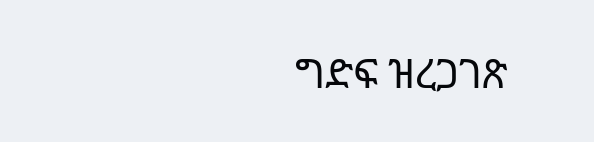ግድፍ ዝረጋገጽ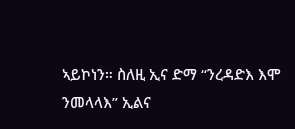ኣይኮነን። ስለዚ ኢና ድማ “ንረዳድእ እሞ ንመላላእ” ኢልና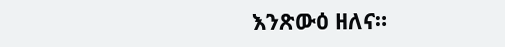እንጽውዕ ዘለና።